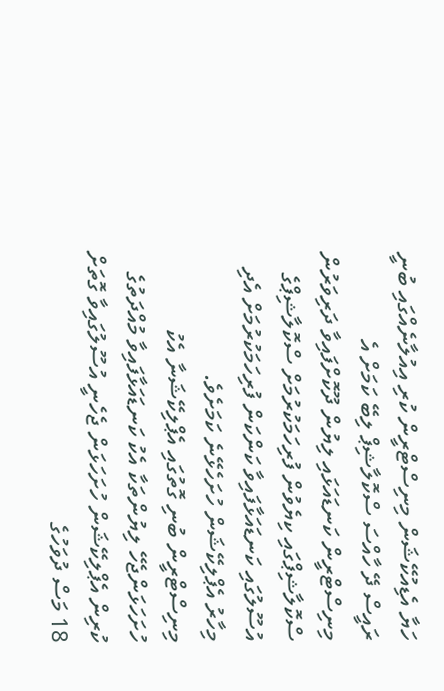ހަޔާ އެޑިއުކޭޝަން މިނިސްޓްރީން ކުރި އިއުލާނެއްގައި ބުނީ ރައީސް ދޭ ހާއްސަ ސްކޮލާޝިޕް ލިބޭ ކަމަށް އެ މިނިސްޓްރީން ކަނޑައަޅައި ލިޔުން ދޫކޮށްފައިވާ ދަރިވަރުން ސްކޮލާޝިޕްގައި ކިޔެވުން ފުރިހަމަކުރުމަށް ސްކޮލާޝިޕްގެ އުސޫލުގައި ކަނޑައަޅާފައިވާ ކަންކަން ފުރިހަމަކުރުމަށް އެދި މިހާރު އެޕްލިކޭޝަން ހުށަހެޅޭނެ ކަމަށެވެ.
މިނިސްޓްރީން ބުނި ގޮތުގައި އެޕްލިކޭޝަނާ އެކު ހުށަހަޅަންޖެހޭ ލިޔުންތަކާ އެކު ކަނޑައަޅާފައިވާ މުއްދަތުގެ ކުރިން އެޕްލިކޭޝަން ހުށަހަޅަން ޖެހެނީ އުސޫލުގައިވާ ގޮތަށް 18 މަސް ދުވަހުގެ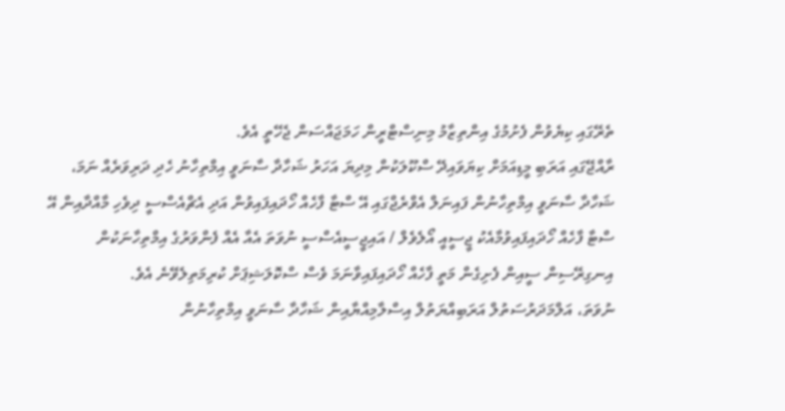ތެރޭގައި ކިޔެވުން ފެށުމުގެ އިންތިޒާމު މިނިސްޓްރީން ހަމަޖައްސަން ޖެހޭތީ އެވެ.
ރާއްޖޭގައި އަރަބި މީޑިއަމަށް ކިޔަވައިދޭ ސްކޫލަކުން މިދިޔަ އަހަރު ޝަހާދާ ސާނަވީ އިމްތިހާނު ހެދި ދަރިވަރެއް ނަމަ، ޝަހާދާ ސާނަވީ އިމްތިހާނުން ފައިނަލް އެވްރެޖްގައި އޭ ސްޓާ ފާހެއް ހޯދައިފައިވުން އަދި އެޗްއެސްސީ ދިވެހި މާއްދާއިން އޭ ސްޓާ ފާހެއް ހޯދައިފައިވުމާއެކު ޖީސީއީ އޯލެވެލް / އައިޖީސީއެސްސީ ނުވަތަ އެއާ އެއް ފެންވަރުގެ އިމްތިހާނަކުން އިނގިރޭސިން ސީއިން ފެށިގެން މަތީ ފާހެއް ހޯދައިފައިވާނަމަ ވެސް ސްކޮލަޝިޕަށް ކުރިމަތިލެވޭނެ އެވެ.
ނުވަތަ، އަލްމަދަރުސަތުލް އަރަބިއްޔަތުލް އިސްލާމިއްޔާއިން ޝަހާދާ ސާނަވީ އިމްތިހާނުން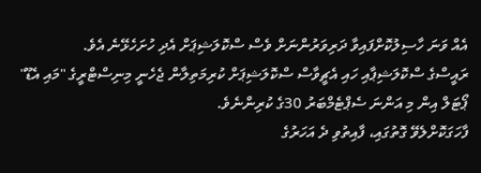އެއް ވަނަ ހާސިލުކޮށްފައިވާ ދަރިވަރުންނަށް ވެސް ސްކޮލަޝިޕަށް އެދި ހުށަހެޅޭނެ އެވެ.
ރައީސްގެ ސްކޮލަޝިޕާއި ހައި އެޗީވާސް ސްކޮލަޝިޕަށް ކުރިމަތިލާން ޖެހެނީ މިނިސްޓްރީގެ "މައި އެޑޫ" ޕޯޓަލް އިން މި އަންނަ ސެޕްޓެމްބަރު 30ގެ ކުރިންނެވެ.
ފާހަގަކޮށްލެވޭ ގޮތުގައި، ފާއިތުވި ދެ އަހަރުގެ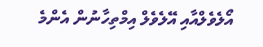އޯލެވެލްއާއި އޭލެވެލް އިމްތިހާނުން އެންމެ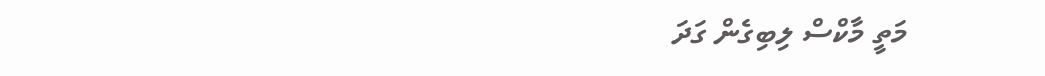މަތީ މާކްސް ލިބިގެން ގަދަ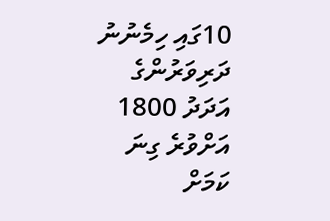10ގައި ހިމެނުނު ދަރިވަރުންގެ އަދަދު 1800 އަށްވުރެ ގިނަ ކަމަށް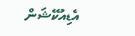އެޑިއުކޭޝަން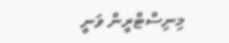މިނިސްޓްރީން ވަނީ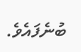ބުނެފައެވެ.